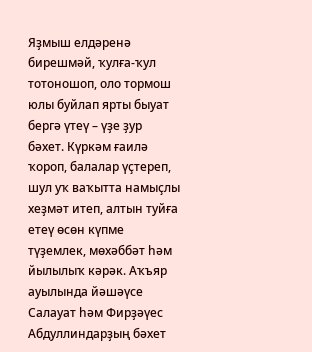Яҙмыш елдәренә бирешмәй, ҡулға-ҡул тотоношоп, оло тормош юлы буйлап ярты быуат бергә үтеү – үҙе ҙур бәхет. Күркәм ғаилә ҡороп, балалар үҫтереп, шул уҡ ваҡытта намыҫлы хеҙмәт итеп, алтын туйға етеү өсөн күпме түҙемлек, мөхәббәт һәм йылылыҡ кәрәк. Аҡъяр ауылында йәшәүсе Салауат һәм Фирҙәүес Абдуллиндарҙың бәхет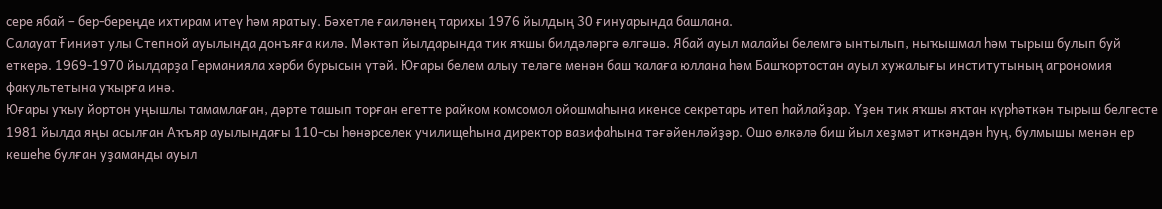сере ябай – бер-береңде ихтирам итеү һәм яратыу. Бәхетле ғаиләнең тарихы 1976 йылдың 30 ғинуарында башлана.
Салауат Ғиниәт улы Степной ауылында донъяға килә. Мәктәп йылдарында тик яҡшы билдәләргә өлгәшә. Ябай ауыл малайы белемгә ынтылып, ныҡышмал һәм тырыш булып буй еткерә. 1969-1970 йылдарҙа Германияла хәрби бурысын үтәй. Юғары белем алыу теләге менән баш ҡалаға юллана һәм Башҡортостан ауыл хужалығы институтының агрономия факультетына уҡырға инә.
Юғары уҡыу йортон уңышлы тамамлаған, дәрте ташып торған егетте райком комсомол ойошмаһына икенсе секретарь итеп һайлайҙар. Үҙен тик яҡшы яҡтан күрһәткән тырыш белгесте 1981 йылда яңы асылған Аҡъяр ауылындағы 110-сы һөнәрселек училищеһына директор вазифаһына тәғәйенләйҙәр. Ошо өлкәлә биш йыл хеҙмәт иткәндән һуң, булмышы менән ер кешеһе булған уҙаманды ауыл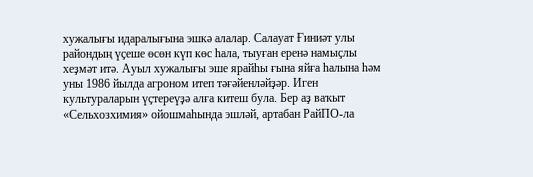хужалығы идаралығына эшкә алалар. Салауат Ғиниәт улы райондың үҫеше өсөн күп көс һала, тыуған еренә намыҫлы хеҙмәт итә. Ауыл хужалығы эше ярайһы ғына яйға һалына һәм уны 1986 йылда агроном итеп тәғәйенләйҙәр. Иген культураларын үҫтереүҙә алға китеш була. Бер аҙ ваҡыт «Сельхозхимия» ойошмаһында эшләй, артабан РайПО-ла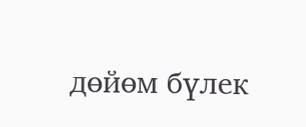дөйөм бүлек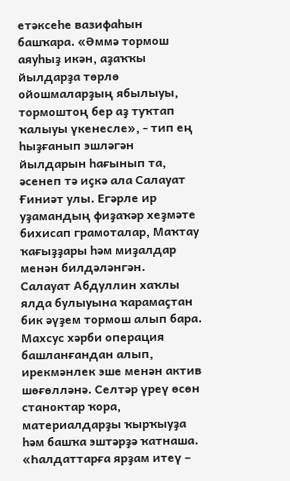етәксеһе вазифаһын башҡара. «Әммә тормош аяуһыҙ икән, аҙаҡҡы йылдарҙа төрлө ойошмаларҙың ябылыуы, тормоштоң бер аҙ туҡтап ҡалыуы үкенесле», - тип ең һыҙғанып эшләгән йылдарын һағынып та, әсенеп тә иҫкә ала Салауат Ғиниәт улы. Егәрле ир уҙамандың фиҙаҡәр хеҙмәте бихисап грамоталар, Маҡтау ҡағыҙҙары һәм миҙалдар менән билдәләнгән.
Салауат Абдуллин хаҡлы ялда булыуына ҡарамаҫтан бик әүҙем тормош алып бара. Махсус хәрби операция башланғандан алып, ирекмәнлек эше менән актив шөғөлләнә. Селтәр үреү өсөн станоктар ҡора, материалдарҙы ҡырҡыуҙа һәм башҡа эштәрҙә ҡатнаша. «Һалдаттарға ярҙам итеү –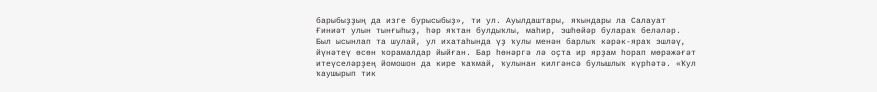барыбыҙҙың да изге бурысыбыҙ», ти ул. Ауылдаштары, яҡындары ла Салауат Ғиниәт улын тынғыһыҙ, һәр яҡтан булдыҡлы, маһир, эшһөйәр булараҡ беләләр. Был ысынлап та шулай, ул ихатаһында үҙ ҡулы менән барлыҡ кәрәк-яраҡ эшләү, йүнәтеү өсөн ҡорамалдар йыйған. Бар һөнәргә лә оҫта ир ярҙам һорап мөрәжәғәт итеүселәрҙең йомошон да кире ҡаҡмай, ҡулынан килгәнсә булышлыҡ күрһәтә. «Ҡул ҡаушырып тик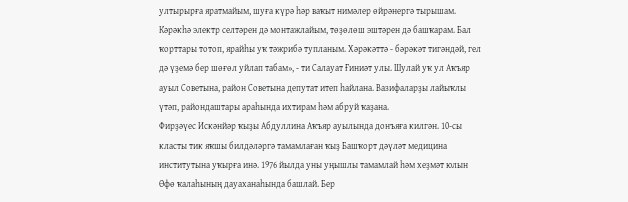ултырырға яратмайым, шуға күрә һәр ваҡыт нимәлер өйрәнергә тырышам. Кәрәкһә электр селтәрен дә монтажлайым, төҙөлөш эштәрен дә башҡарам. Бал ҡорттары тотоп, ярайһы уҡ тәжрибә тупланым. Хәрәкәттә - бәрәкәт тигәндәй, гел дә үҙемә бер шөғөл уйлап табам», - ти Салауат Ғиниәт улы. Шулай уҡ ул Аҡъяр ауыл Советына, район Советына депутат итеп һайлана. Вазифаларҙы лайыҡлы үтәп, райондаштары араһында ихтирам һәм абруй ҡаҙана.
Фирҙәүес Искәнйәр ҡыҙы Абдуллина Аҡъяр ауылында донъяға килгән. 10-сы класты тик яҡшы билдәләргә тамамлаған ҡыҙ Башҡорт дәүләт медицина институтына уҡырға инә. 1976 йылда уны уңышлы тамамлай һәм хеҙмәт юлын Өфө ҡалаһының дауаханаһында башлай. Бер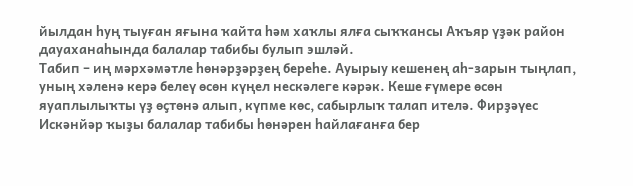йылдан һуң тыуған яғына ҡайта һәм хаҡлы ялға сыҡҡансы Аҡъяр үҙәк район дауаханаһында балалар табибы булып эшләй.
Табип – иң мәрхәмәтле һөнәрҙәрҙең береһе. Ауырыу кешенең аһ-зарын тыңлап, уның хәленә керә белеү өсөн күңел нескәлеге кәрәк. Кеше ғүмере өсөн яуаплылыҡты үҙ өҫтөнә алып, күпме көс, сабырлыҡ талап ителә. Фирҙәүес Искәнйәр ҡыҙы балалар табибы һөнәрен һайлағанға бер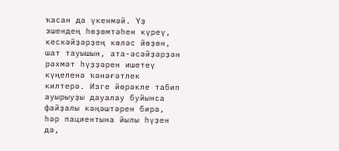ҡасан да үкенмәй. Үҙ эшендең һөҙөмтәһен күреү, кескәйҙәрҙең көләс йөҙөн, шат тауышын, ата-әсәйҙәрҙән рәхмәт һүҙҙәрен ишетеү күңеленә ҡәнәғәтлек килтерә. Изге йөрәкле табип ауырыуҙы дауалау буйынса файҙалы кәңәштәрен бирә, һәр пациентына йылы һүҙен дә,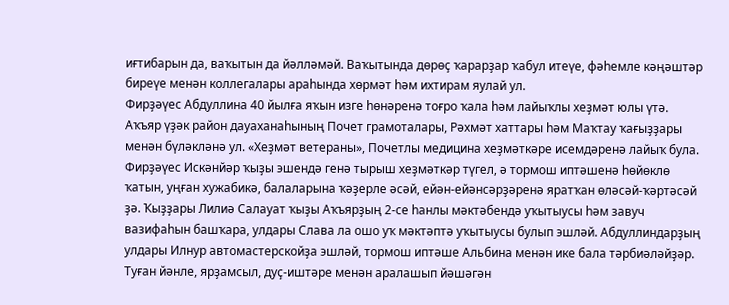иғтибарын да, ваҡытын да йәлләмәй. Ваҡытында дөрөҫ ҡарарҙар ҡабул итеүе, фәһемле кәңәштәр биреүе менән коллегалары араһында хөрмәт һәм ихтирам яулай ул.
Фирҙәүес Абдуллина 40 йылға яҡын изге һөнәренә тоғро ҡала һәм лайыҡлы хеҙмәт юлы үтә. Аҡъяр үҙәк район дауаханаһының Почет грамоталары, Рәхмәт хаттары һәм Маҡтау ҡағыҙҙары менән бүләкләнә ул. «Хеҙмәт ветераны», Почетлы медицина хеҙмәткәре исемдәренә лайыҡ була.
Фирҙәүес Искәнйәр ҡыҙы эшендә генә тырыш хеҙмәткәр түгел, ә тормош иптәшенә һөйөклө ҡатын, уңған хужабикә, балаларына ҡәҙерле әсәй, ейән-ейәнсәрҙәренә яратҡан өләсәй-ҡәртәсәй ҙә. Ҡыҙҙары Лилиә Салауат ҡыҙы Аҡъярҙың 2-се һанлы мәктәбендә уҡытыусы һәм завуч вазифаһын башҡара, улдары Слава ла ошо уҡ мәктәптә уҡытыусы булып эшләй. Абдуллиндарҙың улдары Илнур автомастерскойҙа эшләй, тормош иптәше Альбина менән ике бала тәрбиәләйҙәр.
Туған йәнле, ярҙамсыл, дуҫ-иштәре менән аралашып йәшәгән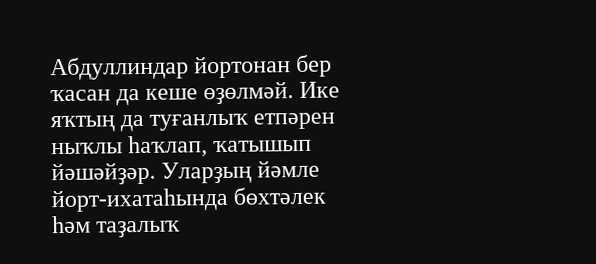Абдуллиндар йортонан бер ҡасан да кеше өҙөлмәй. Ике яҡтың да туғанлыҡ етпәрен ныҡлы һаҡлап, ҡатышып йәшәйҙәр. Уларҙың йәмле йорт-ихатаһында бөхтәлек һәм таҙалыҡ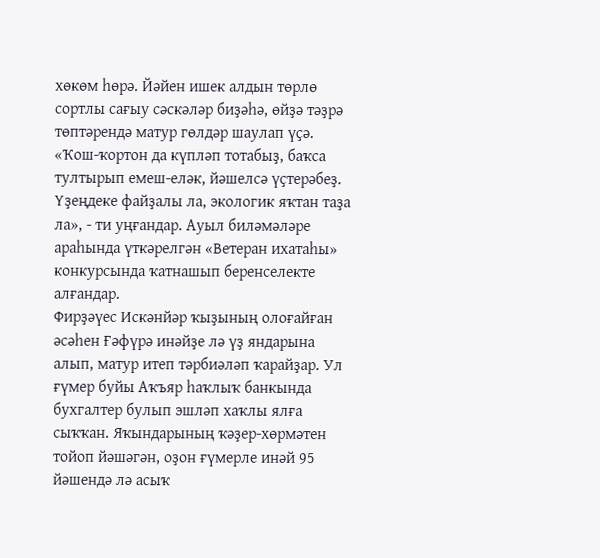хөкөм һөрә. Йәйен ишек алдын төрлө сортлы сағыу сәскәләр биҙәһә, өйҙә тәҙрә төптәрендә матур гөлдәр шаулап үҫә. «Ҡош-ҡортон да күпләп тотабыҙ, баҡса тултырып емеш-еләк, йәшелсә үҫтерәбеҙ. Үҙеңдеке файҙалы ла, экологик яҡтан таҙа ла», - ти уңғандар. Ауыл биләмәләре араһында үткәрелгән «Ветеран ихатаһы» конкурсында ҡатнашып беренселекте алғандар.
Фирҙәүес Искәнйәр ҡыҙының олоғайған әсәһен Ғәфүрә инәйҙе лә үҙ яндарына алып, матур итеп тәрбиәләп ҡарайҙар. Ул ғүмер буйы Аҡъяр һаҡлыҡ банкында бухгалтер булып эшләп хаҡлы ялға сыҡҡан. Яҡындарының ҡәҙер-хөрмәтен тойоп йәшәгән, оҙон ғүмерле инәй 95 йәшендә лә асыҡ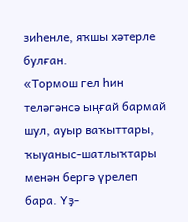зиһенле, яҡшы хәтерле булған.
«Тормош гел һин теләгәнсә ыңғай бармай шул, ауыр ваҡыттары, ҡыуаныс-шатлыҡтары менән бергә үрелеп бара. Үҙ-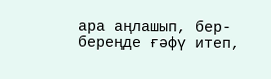ара аңлашып, бер-береңде ғәфү итеп,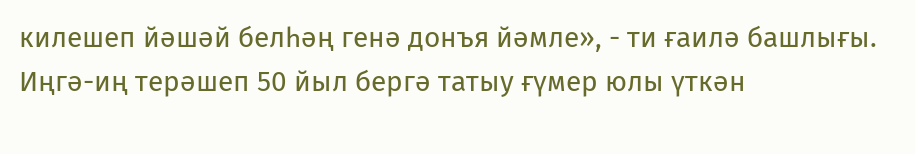килешеп йәшәй белһәң генә донъя йәмле», - ти ғаилә башлығы.
Иңгә-иң терәшеп 50 йыл бергә татыу ғүмер юлы үткән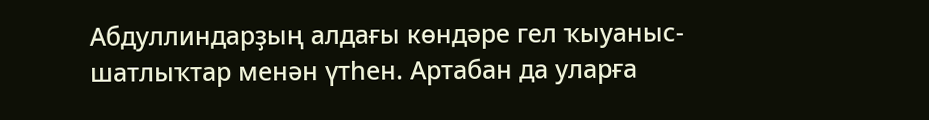Абдуллиндарҙың алдағы көндәре гел ҡыуаныс-шатлыҡтар менән үтһен. Артабан да уларға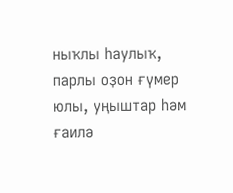ныҡлы һаулыҡ, парлы оҙон ғүмер юлы, уңыштар һәм ғаилә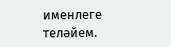именлеге теләйем.